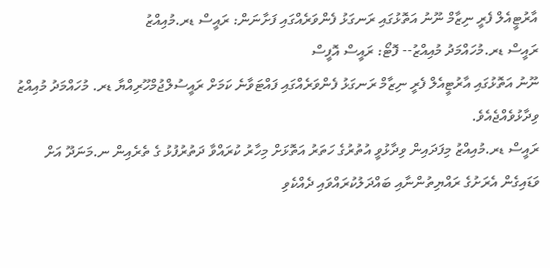އާރުޓީއެލް ފެރީ ނިޒާމް ނޫނު އަތޮޅުގައި ރަނގަޅު ފެންވަރެއްގައި ފަށާނަން: ރައީސް ޑރ.މުއިއްޒު
ރައީސް ޑރ.މުހައްމަދު މުއިއްޒު-- ފޮޓޯ: ރައީސް އޮފީސް
ނޫނު އަތޮޅުގައި އާރުޓީއެލް ފެރީ ނިޒާމް ރަނގަޅު ފެންވަރެއްގައި ފައްޓަވާނެ ކަމަށް ރައީސުލްޖުމްހޫރިއްޔާ ޑރ. މުހައްމަދު މުއިއްޒު ވިދާޅުވެއްޖެއެވެ.
ރައީސް ޑރ.މުއިއްޒު މިފަދައިން ވިދާޅުވީ އުތުރުގެ ހަތަރު އަތޮޅަށް މިހާރު ކުރައްވާ ދަތުރުފުޅު ގެ ތެރެއިން ނ.މަނަދޫ އަށް ވަޑައިގެން އެރަށުގެ ރައްޔިތުންނާއި ބައްދަލުކުރައްވައި ދެއްކެވި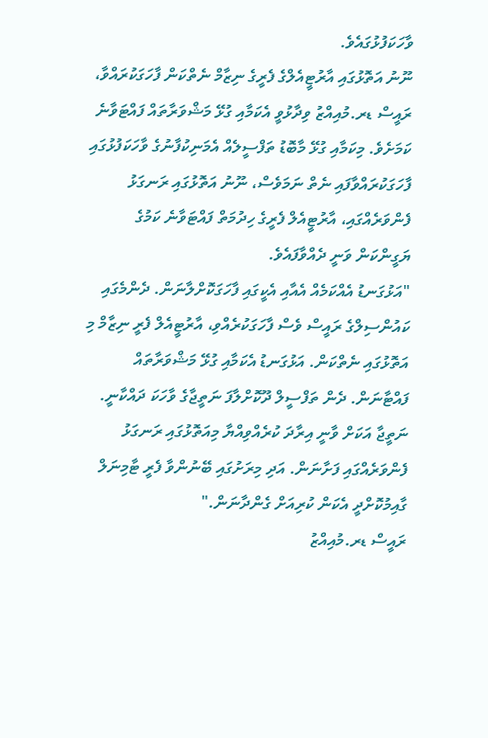ވާހަކަފުޅުގައެވެ.
ނޫނު އަތޮޅުގައި އާރުޓީއެލްގެ ފެރީގެ ނިޒާމް ނެތްކަން ފާހަގަކުރައްވާ، ރައީސް ޑރ.މުއިއްޒު ވިދާޅުވީ އެކަމާއި ގުޅޭ މަޝްވަރާތައް ފައްޓަވާނެ ކަމަށެވެ. މިކަމާއި ގުޅޭ މާބޮޑު ތަފްސީލެއް އެމަނިކުފާނުގެ ވާހަކަފުޅުގައި ފާހަގަކުރައްވާފައި ނެތް ނަމަވެސް، ނޫނު އަތޮޅުގައި ރަނގަޅު ފެންވަރެއްގައި، އާރުޓީއެލް ފެރީގެ ހިދުމަތް ފައްޓަވާނެ ކަމުގެ ޔަގީންކަން ވަނީ ދެއްވާފައެވެ.
"އަޅުގަނޑު އެއްކަމެއް އެއާއި އެކީގައި ފާހަގަކޮށްލާނަން. ދެންމެގައި ކައުންސިލްގެ ރައީސް ވެސް ފާހަގަކުރެއްވި، އާރުޓީއެލް ފެރީ ނިޒާމް މި އަތޮޅުގައި ނެތްކަން. އަޅުގަނޑު އެކަމާއި ގުޅޭ މަޝްވަރާތައް ފައްޓާނަން. ދެން ތަފްސީލް ދޫކޮށްލާފަ ނަތީޖާގެ ވާހަކަ ދައްކާނީ. ނަތީޖާ އަކަށް ވާނީ އިރާދަ ކުރެއްވިއްޔާ މިއަތޮޅުގައި ރަނގަޅު ފެންވަރެއްގައި ފަށާނަން. އަދި މިރަށުގައި ބޭނުންވާ ފެރީ ޓާމިނަލް ގާއިމުކޮށްދީ އެކަން ކުރިއަށް ގެންދާނަން."
ރައީސް ޑރ.މުއިއްޒު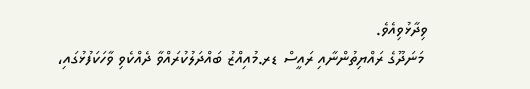ވިދާޅުވިއެވެ.
 މަނަދޫގެ ރައްޔިތުންނާއި ރައީސް ޑރ.މުއިއްޒު ބައްދަލުކުރައްވާ ދެއްކެވި ވާހަކަފުޅުގައި،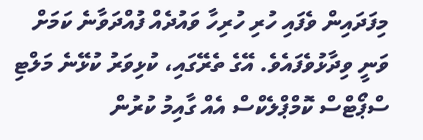މިފަދައިން ވެފައި ހުރި ހުރިހާ ވައުދެއް ފުއްދަވާނެ ކަމަށް ވަނީ ވިދާޅުވެފައެވެ. އޭގެ ތެރޭގައި، ކުޅިވަރު ކުޅޭނެ މަލްޓި ސްޕޯޓްސް ކޮމްޕްލެކްސް އެއް ގާއިމު ކުރުން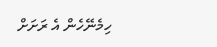ހިމެނޭހެން އެ ރަށަށް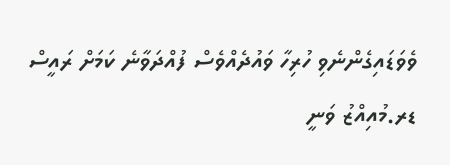ވެވަޑައިގެންނެވި ހުރިހާ ވައުދެއްވެސް ފުއްދަވާނެ ކަމަށް ރައީސް ޑރ.މުއިއްޒު ވަނީ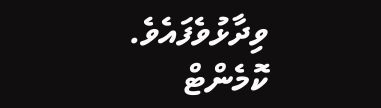ވިދާޅުވެފައެވެ.
ކޮމެންޓް